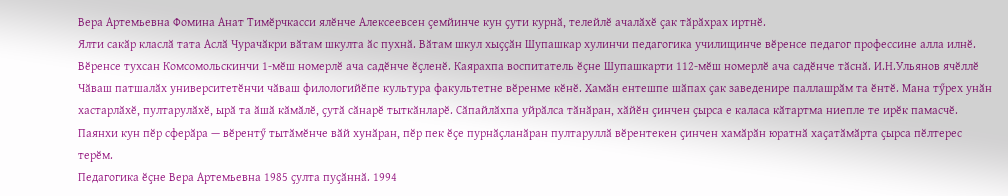Вера Артемьевна Фомина Анат Тимӗрчкасси ялӗнче Алексеевсен ҫемйинче кун ҫути курнӑ, телейлӗ ачалӑхӗ ҫак тӑрӑхрах иртнӗ.
Ялти сакӑр класлӑ тата Аслӑ Чурачӑкри вӑтам шкулта ӑс пухнӑ. Вӑтам шкул хыҫҫӑн Шупашкар хулинчи педагогика училищинче вӗренсе педагог профессине алла илнӗ. Вӗренсе тухсан Комсомольскинчи 1-мӗш номерлӗ ача садӗнче ӗҫленӗ. Каярахпа воспитатель ӗҫне Шупашкарти 112-мӗш номерлӗ ача садӗнче тӑснӑ. И.Н.Ульянов ячӗллӗ Чӑваш патшалӑх университетӗнчи чӑваш филологийӗпе культура факультетне вӗренме кӗнӗ. Хамӑн ентешпе шӑпах ҫак заведенире паллашрӑм та ӗнтӗ. Мана тӳрех унӑн хастарлӑхӗ, пултарулӑхӗ, ырӑ та ӑшӑ кӑмӑлӗ, ҫутӑ сӑнарӗ тыткӑнларӗ. Сӑпайлӑхпа уйрӑлса тӑнӑран, хӑйӗн ҫинчен ҫырса е каласа кӑтартма ниепле те ирӗк памасчӗ. Паянхи кун пӗр сферӑра — вӗрентӳ тытӑмӗнче вӑй хунӑран, пӗр пек ӗҫе пурнӑҫланӑран пултаруллӑ вӗрентекен ҫинчен хамӑрӑн юратнӑ хаҫатӑмӑрта ҫырса пӗлтерес терӗм.
Педагогика ӗҫне Вера Артемьевна 1985 ҫулта пуҫӑннӑ. 1994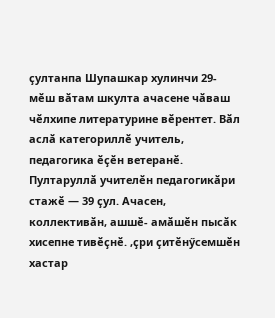ҫултанпа Шупашкар хулинчи 29-мӗш вӑтам шкулта ачасене чӑваш чӗлхипе литературине вӗрентет. Вӑл аслӑ категориллӗ учитель, педагогика ӗҫӗн ветеранӗ. Пултаруллӑ учителӗн педагогикӑри стажӗ — 39 ҫул. Ачасен, коллективӑн, ашшӗ- амӑшӗн пысӑк хисепне тивӗҫнӗ. ,ҫри ҫитӗнӳсемшӗн хастар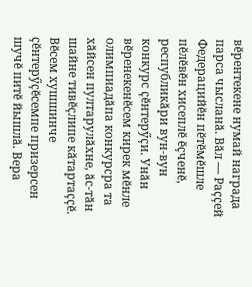вӗрентекене нумай награда парса чысланӑ. Вӑл — Раҫҫей Федерацийӗн пӗтӗмӗшле пӗлӗвӗн хисеплӗ ӗҫченӗ, республикӑри вун-вун конкурс ҫӗнтерӳҫи. Унӑн вӗренекенӗсем кирек мӗнле олимпиадӑпа конкурсра та хӑйсен пултарулӑхне, ӑс-тӑн шайне тивӗҫлипе кӑтартаҫҫӗ. Вӗсем хушшинче ҫӗнтерӳҫӗсемпе призерсен шучӗ питӗ йышлӑ. Вера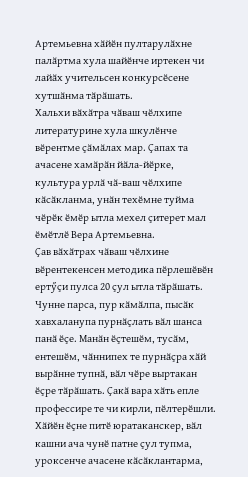Артемьевна хӑйӗн пултарулӑхне палӑртма хула шайӗнче иртекен чи лайӑх учительсен конкурсӗсене хутшӑнма тӑрӑшать.
Хальхи вӑхӑтра чӑваш чӗлхипе литературине хула шкулӗнче вӗрентме ҫӑмӑлах мар. Ҫапах та ачасене хамӑрӑн йӑла-йӗрке, культура урлӑ чӑ-ваш чӗлхипе кӑсӑкланма, унӑн техӗмне туйма чӗрӗк ӗмӗр ытла мехел ҫитерет мал ӗмӗтлӗ Вера Артемьевна.
Ҫав вӑхӑтрах чӑваш чӗлхине вӗрентекенсен методика пӗрлешӗвӗн ертӳҫи пулса 20 ҫул ытла тӑрӑшать. Чунне парса, пур кӑмӑлпа, пысӑк хавхаланупа пурнӑҫлать вӑл шанса панӑ ӗҫе. Манӑн ӗҫтешӗм, тусӑм, ентешӗм, чӑннипех те пурнӑҫра хӑй вырӑнне тупнӑ, вӑл чӗре выртакан ӗҫре тӑрӑшать. Ҫакӑ вара хӑть епле профессире те чи кирли, пӗлтерӗшли. Хӑйӗн ӗҫне питӗ юратаканскер, вӑл кашни ача чунӗ патне ҫул тупма, уроксенче ачасене кӑсӑклантарма,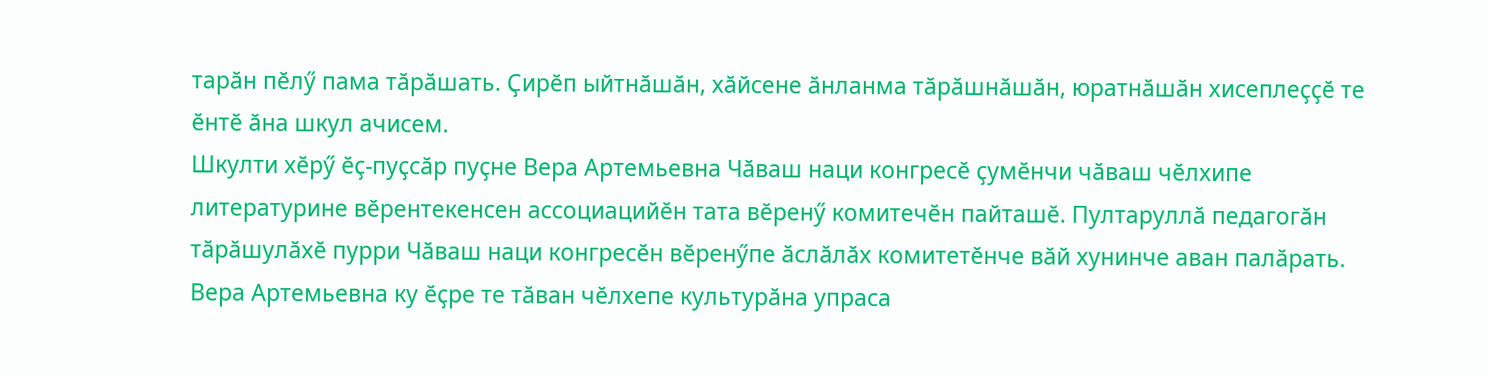тарӑн пӗлӳ пама тӑрӑшать. Ҫирӗп ыйтнӑшӑн, хӑйсене ӑнланма тӑрӑшнӑшӑн, юратнӑшӑн хисеплеҫҫӗ те ӗнтӗ ӑна шкул ачисем.
Шкулти хӗрӳ ӗҫ-пуҫсӑр пуҫне Вера Артемьевна Чӑваш наци конгресӗ ҫумӗнчи чӑваш чӗлхипе литературине вӗрентекенсен ассоциацийӗн тата вӗренӳ комитечӗн пайташӗ. Пултаруллӑ педагогӑн тӑрӑшулӑхӗ пурри Чӑваш наци конгресӗн вӗренӳпе ӑслӑлӑх комитетӗнче вӑй хунинче аван палӑрать. Вера Артемьевна ку ӗҫре те тӑван чӗлхепе культурӑна упраса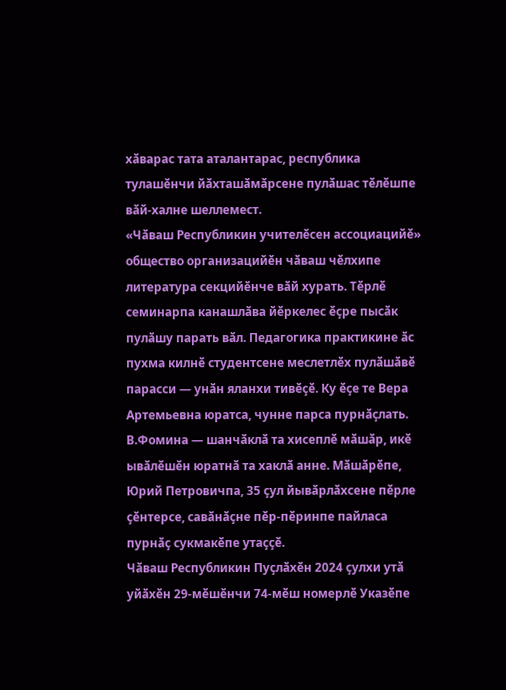хӑварас тата аталантарас, республика тулашӗнчи йӑхташӑмӑрсене пулӑшас тӗлӗшпе вӑй-халне шеллемест.
«Чӑваш Республикин учителӗсен ассоциацийӗ» общество организацийӗн чӑваш чӗлхипе литература секцийӗнче вӑй хурать. Тӗрлӗ семинарпа канашлӑва йӗркелес ӗҫре пысӑк пулӑшу парать вӑл. Педагогика практикине ӑс пухма килнӗ студентсене меслетлӗх пулӑшӑвӗ парасси — унӑн яланхи тивӗҫӗ. Ку ӗҫе те Вера Артемьевна юратса, чунне парса пурнӑҫлать.
В.Фомина — шанчӑклӑ та хисеплӗ мӑшӑр, икӗ ывӑлӗшӗн юратнӑ та хаклӑ анне. Мӑшӑрӗпе, Юрий Петровичпа, 35 ҫул йывӑрлӑхсене пӗрле ҫӗнтерсе, савӑнӑҫне пӗр-пӗринпе пайласа пурнӑҫ сукмакӗпе утаҫҫӗ.
Чӑваш Республикин Пуҫлӑхӗн 2024 ҫулхи утӑ уйӑхӗн 29-мӗшӗнчи 74-мӗш номерлӗ Указӗпе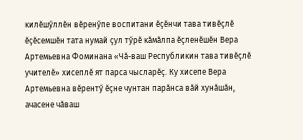килӗшӳллӗн вӗренӳпе воспитани ӗҫӗнчи тава тивӗҫлӗ ӗҫӗсемшӗн тата нумай ҫул тӳрӗ кӑмӑлпа ӗҫленӗшӗн Вера Артемьевна Фоминана «Чӑ-ваш Республикин тава тивӗҫлӗ учителӗ» хисеплӗ ят парса чысларӗҫ. Ку хисепе Вера Артемьевна вӗрентӳ ӗҫне чунтан парӑнса вӑй хунӑшӑн, ачасене чӑваш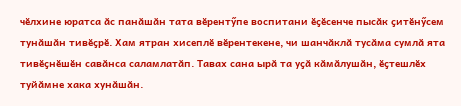чӗлхине юратса ӑс панӑшӑн тата вӗрентӳпе воспитани ӗҫӗсенче пысӑк ҫитӗнӳсем тунӑшӑн тивӗҫрӗ. Хам ятран хисеплӗ вӗрентекене, чи шанчӑклӑ тусӑма сумлӑ ята тивӗҫнӗшӗн савӑнса саламлатӑп. Тавах сана ырӑ та уҫӑ кӑмӑлушӑн, ӗҫтешлӗх туйӑмне хака хунӑшӑн.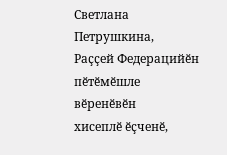Светлана Петрушкина,
Раҫҫей Федерацийӗн пӗтӗмӗшле вӗренӗвӗн
хисеплӗ ӗҫченӗ,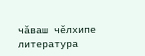чӑваш чӗлхипе литература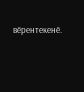вӗрентекенӗ.